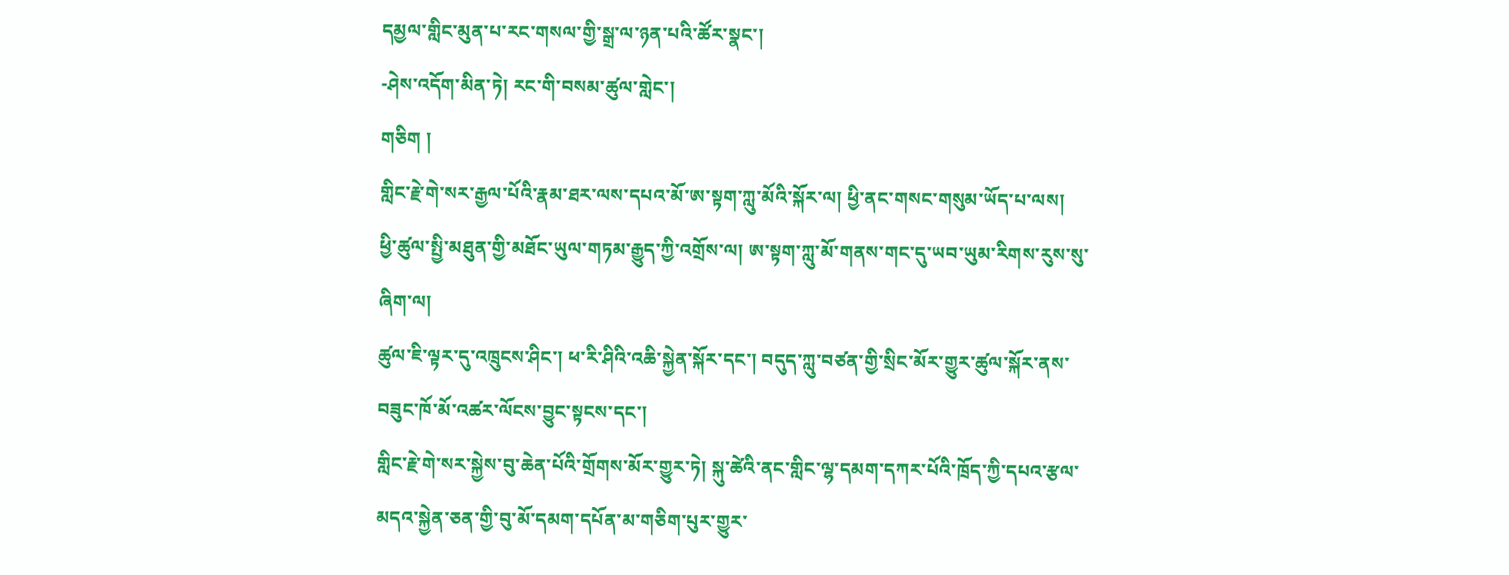དམྱལ་གླིང་མུན་པ་རང་གསལ་གྱི་སྒྲ་ལ་ཉན་པའི་ཚོར་སྣང་།
-ཤེས་འདོག་མིན་ཏེ། རང་གི་བསམ་ཚུལ་གླེང་།
གཅིག །
གླིང་རྗེ་གེ་སར་རྒྱལ་པོའི་རྣམ་ཐར་ལས་དཔའ་མོ་ཨ་སྟག་ཀླུ་མོའི་སྐོར་ལ། ཕྱི་ནང་གསང་གསུམ་ཡོད་པ་ལས།
ཕྱི་ཚུལ་སྤྱི་མཐུན་གྱི་མཐོང་ཡུལ་གཏམ་རྒྱུད་ཀྱི་འགྲོས་ལ། ཨ་སྟག་ཀླུ་མོ་གནས་གང་དུ་ཡབ་ཡུམ་རིགས་རུས་སུ་ཞིག་ལ།
ཚུལ་ཇི་ལྟར་དུ་འཁྲུངས་ཤིང་། ཕ་རི་ཤིའི་འཆི་སྐྱེན་སྐོར་དང་། བདུད་ཀླུ་བཙན་གྱི་སྲིང་མོར་གྱུར་ཚུལ་སྐོར་ནས་བཟུང་ཁོ་མོ་འཚར་ལོངས་བྱུང་སྟངས་དང་།
གླིང་རྗེ་གེ་སར་སྐྱེས་བུ་ཆེན་པོའི་གྲོགས་མོར་གྱུར་ཏེ། སྐུ་ཚེའི་ནང་གླིང་ལྷ་དམག་དཀར་པོའི་ཁྲོད་ཀྱི་དཔའ་རྩལ་མདའ་སྐྱེན་ཅན་གྱི་བུ་མོ་དམག་དཔོན་མ་གཅིག་པུར་གྱུར་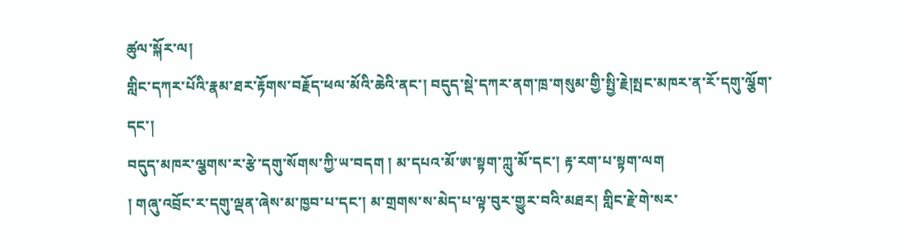ཚུལ་སྐོར་ལ།
གླིང་དཀར་པོའི་རྣམ་ཐར་རྟོགས་བརྗོད་ཕལ་མོའི་ཆེའི་ནང་། བདུད་སྡེ་དཀར་ནག་ཁྲ་གསུམ་གྱི་སྤྱི་རྗེ།སྤང་མཁར་ན་རོ་དགུ་ལྕོག་དང་།
བདུད་མཁར་ལྕགས་ར་རྩེ་དགུ་སོགས་ཀྱི་ཡ་བདག ། མ་དཔའ་མོ་ཨ་སྟག་ཀླུ་མོ་དང་། རྟ་རག་པ་སྟག་ལག
། གཞུ་འབྲོང་ར་དགུ་ལྡན་ཞེས་མ་ཁྱབ་པ་དང་། མ་གྲགས་ས་མེད་པ་ལྟ་བུར་གྱུར་བའི་མཐར། གླིང་རྗེ་གེ་སར་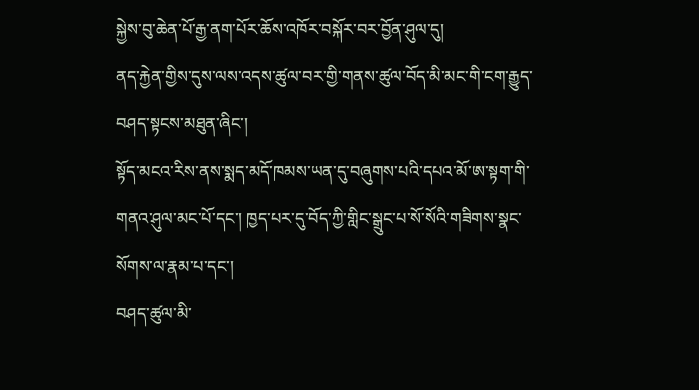སྐྱེས་བུ་ཆེན་པོ་རྒྱ་ནག་པོར་ཆོས་འཁོར་བསྐོར་བར་བྱོན་ཤུལ་དུ།
ནད་རྐྱེན་གྱིས་དུས་ལས་འདས་ཚུལ་བར་གྱི་གནས་ཚུལ་བོད་མི་མང་གི་ངག་རྒྱུད་བཤད་སྟངས་མཐུན་ཞིང་།
སྟོད་མངའ་རིས་ནས་སྨད་མདོ་ཁམས་ཡན་དུ་བཞུགས་པའི་དཔའ་མོ་ཨ་སྟག་གི་གནའ་ཤུལ་མང་པོ་དང་། ཁྱད་པར་དུ་བོད་ཀྱི་གླིང་སྒྲུང་པ་སོ་སོའི་གཟིགས་སྣང་སོགས་ལ་རྣམ་པ་དང་།
བཤད་ཚུལ་མི་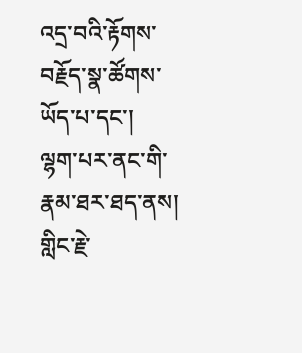འདྲ་བའི་རྟོགས་བརྗོད་སྣ་ཚོགས་ཡོད་པ་དང་།
ལྷག་པར་ནང་གི་རྣམ་ཐར་ཐད་ནས། གླིང་རྗེ་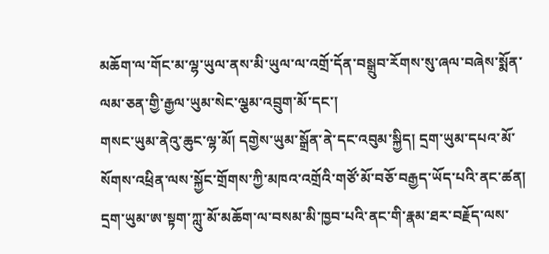མཆོག་ལ་གོང་མ་ལྷ་ཡུལ་ནས་མི་ཡུལ་ལ་འགྲོ་དོན་བསྒྲུབ་རོགས་སུ་ཞལ་བཞེས་སྨོན་ལམ་ཅན་གྱི་རྒྱལ་ཡུམ་སེང་ལྕམ་འབྲུག་མོ་དང་།
གསང་ཡུམ་ནེའུ་ཆུང་ལྷ་མོ། དགྱེས་ཡུམ་སྒྲོན་ནེ་དང་འབུམ་སྐྱིད། དྲག་ཡུམ་དཔའ་མོ་སོགས་འཕྲིན་ལས་སྐྱོང་གྲོགས་ཀྱི་མཁའ་འགྲོའི་གཙོ་མོ་བཅོ་བརྒྱད་ཡོད་པའི་ནང་ཚན།
དྲག་ཡུམ་ཨ་སྟག་ཀླུ་མོ་མཆོག་ལ་བསམ་མི་ཁྱབ་པའི་ནང་གི་རྣམ་ཐར་བརྗོད་ལས་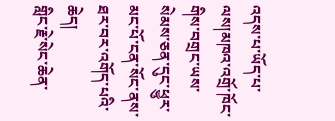འདས་པ་ཡོད་པ་ལས།མཁའ་འགྲོ་ཁོང་གིས་བགྲང་ཡས་སེམས་ཅན་དུང་ཕྱུར་མང་པོ་ངན་སོང་ནས་ཐར་བར་འགོད་པའི་ཆེད།
གླིང་རྗེ་སེང་ཆེན་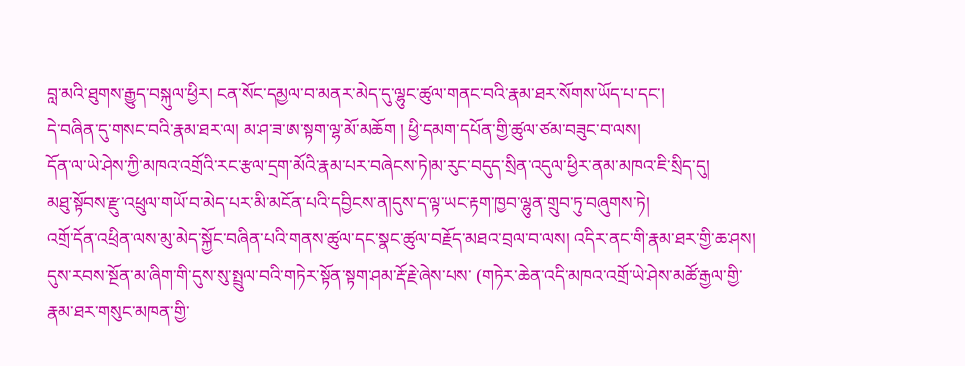བླ་མའི་ཐུགས་རྒྱུད་བསྐུལ་ཕྱིར། ངན་སོང་དམྱལ་བ་མནར་མེད་དུ་ལྷུང་ཚུལ་གནང་བའི་རྣམ་ཐར་སོགས་ཡོད་པ་དང་།
དེ་བཞིན་དུ་གསང་བའི་རྣམ་ཐར་ལ། མ་ཤ་ཟ་ཨ་སྟག་ལྷ་མོ་མཆོག ། ཕྱི་དམག་དཔོན་གྱི་ཚུལ་ཙམ་བཟུང་བ་ལས།
དོན་ལ་ཡེ་ཤེས་ཀྱི་མཁའ་འགྲོའི་རང་རྩལ་དྲག་མོའི་རྣམ་པར་བཞེངས་ཏེ།མ་རུང་བདུད་སྲིན་འདུལ་ཕྱིར་ནམ་མཁའ་ཇི་སྲིད་དུ།
མཐུ་སྟོབས་རྫུ་འཕྲུལ་གཡོ་བ་མེད་པར་མི་མངོན་པའི་དབྱིངས་ན།དུས་ད་ལྟ་ཡང་རྟག་ཁྱབ་ལྷུན་གྲུབ་ཏུ་བཞུགས་ཏེ།
འགྲོ་དོན་འཕྲིན་ལས་མུ་མེད་སྐྱོང་བཞིན་པའི་གནས་ཚུལ་དང་སྣང་ཚུལ་བརྗོད་མཐའ་བྲལ་བ་ལས། འདིར་ནང་གི་རྣམ་ཐར་གྱི་ཆ་ཤས།
དུས་རབས་སྔོན་མ་ཞིག་གི་དུས་སུ་སྤྲུལ་བའི་གཏེར་སྟོན་སྟག་ཤམ་རྡོ་རྗེ་ཞེས་པས་ (གཏེར་ཆེན་འདི་མཁའ་འགྲོ་ཡེ་ཤེས་མཚོ་རྒྱལ་གྱི་རྣམ་ཐར་གསུང་མཁན་གྱི་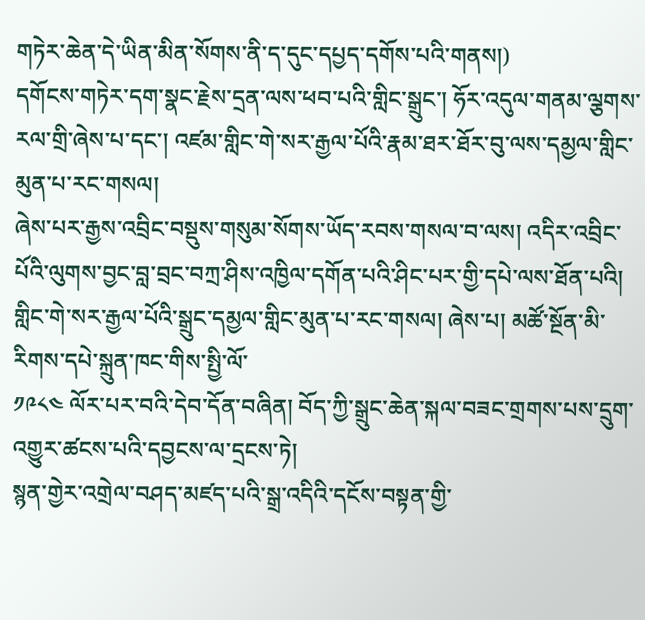གཏེར་ཆེན་དེ་ཡིན་མིན་སོགས་ནི་ད་དུང་དཔྱད་དགོས་པའི་གནས།)
དགོངས་གཏེར་དག་སྣང་རྗེས་དྲན་ལས་ཕབ་པའི་གླིང་སྒྲུང་། ཧོར་འདུལ་གནམ་ལྕགས་རལ་གྲི་ཞེས་པ་དང་། འཛམ་གླིང་གེ་སར་རྒྱལ་པོའི་རྣམ་ཐར་ཐོར་བུ་ལས་དམྱལ་གླིང་མུན་པ་རང་གསལ།
ཞེས་པར་རྒྱས་འབྲིང་བསྡུས་གསུམ་སོགས་ཡོད་རབས་གསལ་བ་ལས། འདིར་འབྲིང་པོའི་ལུགས་བྱང་བླ་བྲང་བཀྲ་ཤིས་འཁྱིལ་དགོན་པའི་ཤིང་པར་གྱི་དཔེ་ལས་ཐོན་པའི།
གླིང་གེ་སར་རྒྱལ་པོའི་སྒྲུང་དམྱལ་གླིང་མུན་པ་རང་གསལ། ཞེས་པ། མཚོ་སྔོན་མི་རིགས་དཔེ་སྐྲུན་ཁང་གིས་སྤྱི་ལོ་
༡༩༨༤ ལོར་པར་བའི་དེབ་དོན་བཞིན། བོད་ཀྱི་སྒྲུང་ཆེན་སྐལ་བཟང་གྲགས་པས་དྲུག་འགྱུར་ཚངས་པའི་དབྱངས་ལ་དྲངས་ཏེ།
སྙན་གྱེར་འགྲེལ་བཤད་མཛད་པའི་སྒྲ་འདིའི་དངོས་བསྟན་གྱི་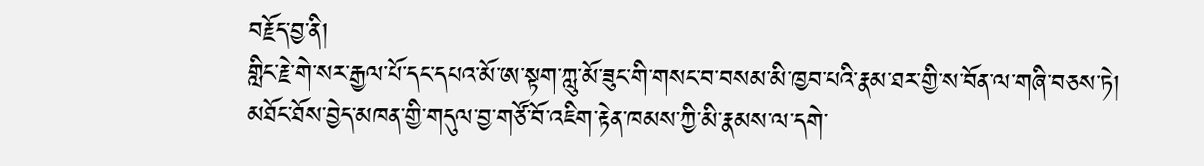བརྗོད་བྱ་ནི།
གླིང་རྗེ་གེ་སར་རྒྱལ་པོ་དང་དཔའ་མོ་ཨ་སྟག་ཀླུ་མོ་ཟུང་གི་གསང་བ་བསམ་མི་ཁྱབ་པའི་རྣམ་ཐར་གྱི་ས་བོན་ལ་གཞི་བཅས་ཏེ།
མཐོང་ཐོས་བྱེད་མཁན་གྱི་གདུལ་བྱ་གཙོ་བོ་འཇིག་རྟེན་ཁམས་ཀྱི་མི་རྣམས་ལ་དགེ་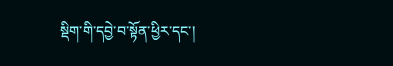སྡིག་གི་དབྱེ་བ་སྟོན་ཕྱིར་དང་།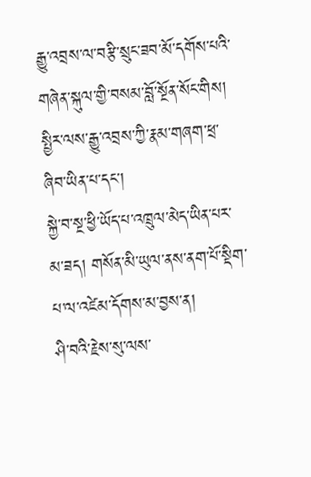རྒྱུ་འབྲས་ལ་བརྩི་སྲུང་ཟབ་མོ་དགོས་པའི་གཞེན་སྐུལ་གྱི་བསམ་བློ་སྔོན་སོང་གིས། སྤྱིར་ལས་རྒྱུ་འབྲས་ཀྱི་རྣམ་གཞག་ཕྲ་ཞིབ་ཡིན་པ་དང་།
སྐྱེ་བ་སྔ་ཕྱི་ཡོད་པ་འཁྲུལ་མེད་ཡིན་པར་མ་ཟད། གསོན་མི་ཡུལ་ནས་ནག་པོ་སྡིག་པ་ལ་འཛེམ་དོགས་མ་བྱས་ན།
ཤི་བའི་རྗེས་སུ་ལས་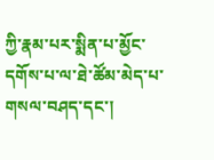ཀྱི་རྣམ་པར་སྨིན་པ་མྱོང་དགོས་པ་ལ་ཐེ་ཚོམ་མེད་པ་གསལ་བཤད་དང་།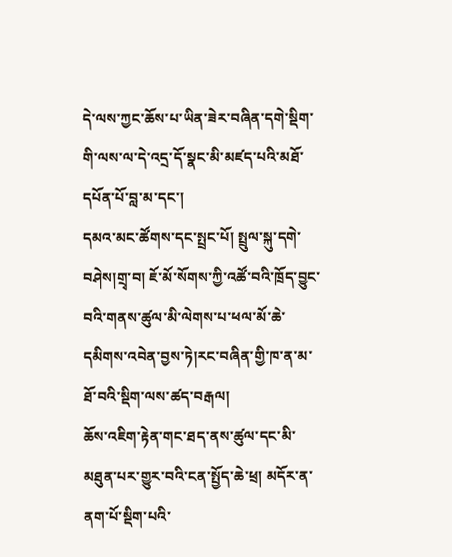དེ་ལས་ཀྱང་ཆོས་པ་ཡིན་ཟེར་བཞིན་དགེ་སྡིག་གི་ལས་ལ་དེ་འདྲ་དོ་སྣང་མི་མཛད་པའི་མཐོ་དཔོན་པོ་བླ་མ་དང་།
དམའ་མང་ཚོགས་དང་སྤྲང་པོ། སྤྲུལ་སྐུ་དགེ་བཤེས།གྲྭ་བ། ཇོ་མོ་སོགས་ཀྱི་འཚོ་བའི་ཁྲོད་བྱུང་བའི་གནས་ཚུལ་མི་ལེགས་པ་ཕལ་མོ་ཆེ་དམིགས་འབེན་བྱས་ཏེ།རང་བཞིན་གྱི་ཁ་ན་མ་ཐོ་བའི་སྡིག་ལས་ཚད་བརྒལ།
ཆོས་འཇིག་རྟེན་གང་ཐད་ནས་ཚུལ་དང་མི་མཐུན་པར་གྱུར་བའི་ངན་སྤྱོད་ཆེ་ཕྲ། མདོར་ན་ནག་པོ་སྡིག་པའི་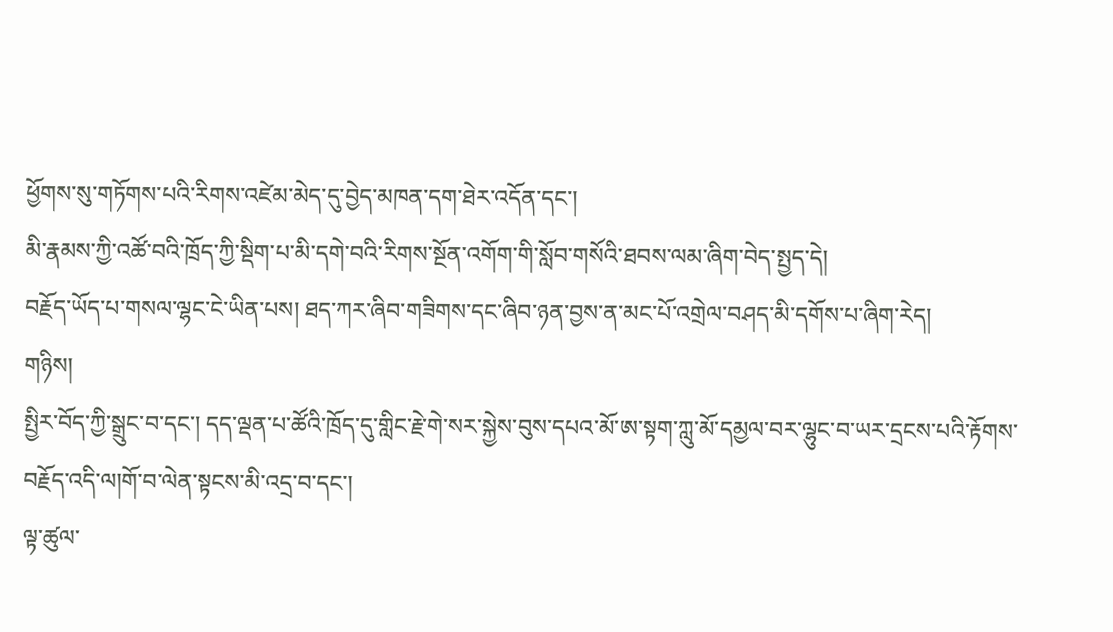ཕྱོགས་སུ་གཏོགས་པའི་རིགས་འཛེམ་མེད་དུ་བྱེད་མཁན་དག་ཐེར་འདོན་དང་།
མི་རྣམས་ཀྱི་འཚོ་བའི་ཁྲོད་ཀྱི་སྡིག་པ་མི་དགེ་བའི་རིགས་སྔོན་འགོག་གི་སློབ་གསོའི་ཐབས་ལམ་ཞིག་བེད་སྤྱད་དེ།
བརྗོད་ཡོད་པ་གསལ་ལྷང་ངེ་ཡིན་པས། ཐད་ཀར་ཞིབ་གཟིགས་དང་ཞིབ་ཉན་བྱས་ན་མང་པོ་འགྲེལ་བཤད་མི་དགོས་པ་ཞིག་རེད།
གཉིས།
སྤྱིར་བོད་ཀྱི་སྒྲུང་བ་དང་། དད་ལྡན་པ་ཚོའི་ཁྲོད་དུ་གླིང་རྗེ་གེ་སར་སྐྱེས་བུས་དཔའ་མོ་ཨ་སྟག་ཀླུ་མོ་དམྱལ་བར་ལྷུང་བ་ཡར་དྲངས་པའི་རྟོགས་བརྗོད་འདི་ལ།གོ་བ་ལེན་སྟངས་མི་འདྲ་བ་དང་།
ལྟ་ཚུལ་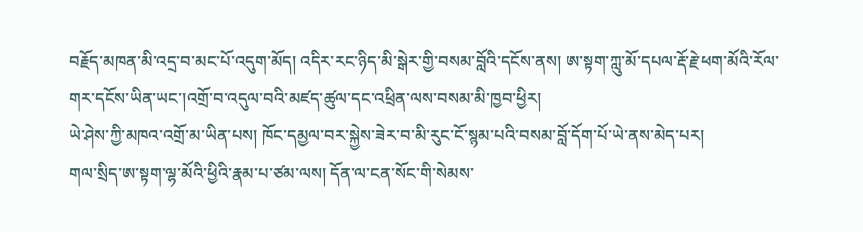བརྗོད་མཁན་མི་འདྲ་བ་མང་པོ་འདུག་མོད། འདིར་རང་ཉིད་མི་སྒེར་གྱི་བསམ་བློའི་དངོས་ནས། ཨ་སྟག་ཀླུ་མོ་དཔལ་རྡོ་རྗེ་ཕག་མོའི་རོལ་གར་དངོས་ཡིན་ཡང་།འགྲོ་བ་འདུལ་བའི་མཛད་ཚུལ་དང་འཕྲིན་ལས་བསམ་མི་ཁྱབ་ཕྱིར།
ཡེ་ཤེས་ཀྱི་མཁའ་འགྲོ་མ་ཡིན་པས། ཁོང་དམྱལ་བར་སྐྱེས་ཟེར་བ་མི་རུང་ངོ་སྙམ་པའི་བསམ་བློ་དོག་པོ་ཡེ་ནས་མེད་པར།
གལ་སྲིད་ཨ་སྟག་ལྷ་མོའི་ཕྱིའི་རྣམ་པ་ཙམ་ལས། དོན་ལ་ངན་སོང་གི་སེམས་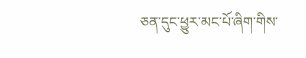ཅན་དུང་ཕྱུར་མང་པོ་ཞིག་གིས་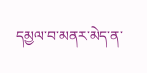དམྱལ་བ་མནར་མེད་ན་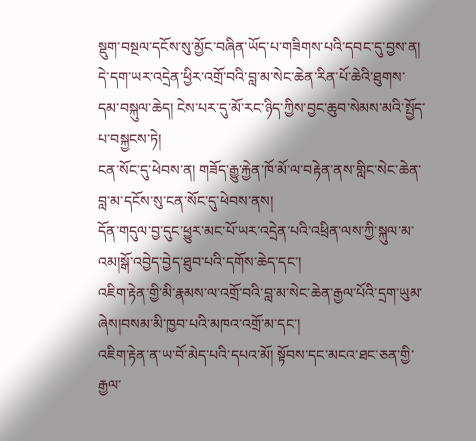སྡུག་བསྔལ་དངོས་སུ་མྱོང་བཞིན་ཡོད་པ་གཟིགས་པའི་དབང་དུ་བྱས་ན།
དེ་དག་ཡར་འདྲེན་ཕྱིར་འགྲོ་བའི་བླ་མ་སེང་ཆེན་རིན་པོ་ཆེའི་ཐུགས་དམ་བསྐུལ་ཆེད། ངེས་པར་དུ་མོ་རང་ཉིད་ཀྱིས་བྱང་ཆུབ་སེམས་མའི་སྤྱོད་པ་བསྐྱངས་ཏེ།
ངན་སོང་དུ་ཕེབས་ན། གཟོད་རྒྱུ་རྐྱེན་ཁོ་མོ་ལ་བརྟེན་ནས་གླིང་སེང་ཆེན་བླ་མ་དངོས་སུ་ངན་སོང་དུ་ཕེབས་ནས།
དོན་གདུལ་བྱ་དུང་ཕྱུར་མང་པོ་ཡར་འདྲེན་པའི་འཕྲིན་ལས་ཀྱི་སྐུལ་མ་འམ།སྒོ་འབྱེད་བྱེད་ཐུབ་པའི་དགོས་ཆེད་དང་།
འཇིག་རྟེན་གྱི་མི་རྣམས་ལ་འགྲོ་བའི་བླ་མ་སེང་ཆེན་རྒྱལ་པོའི་དྲག་ཡུམ་ཞེས།བསམ་མི་ཁྱབ་པའི་མཁའ་འགྲོ་མ་དང་།
འཇིག་རྟེན་ན་ཡ་བོ་མེད་པའི་དཔའ་མོ། སྟོབས་དང་མངའ་ཐང་ཅན་གྱི་རྒྱལ་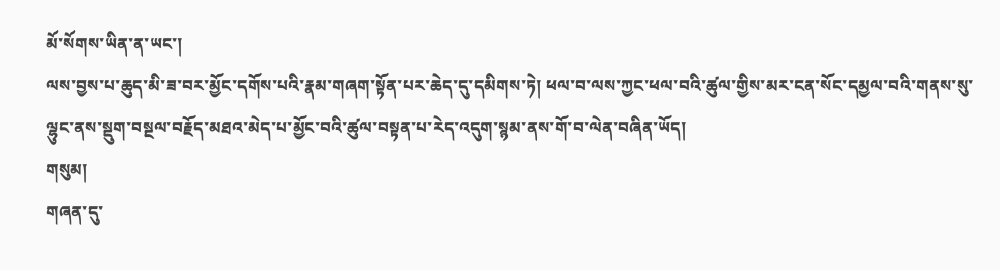མོ་སོགས་ཡིན་ན་ཡང་།
ལས་བྱས་པ་ཆུད་མི་ཟ་བར་མྱོང་དགོས་པའི་རྣམ་གཞག་སྟོན་པར་ཆེད་དུ་དམིགས་ཏེ། ཕལ་བ་ལས་ཀྱང་ཕལ་བའི་ཚུལ་གྱིས་མར་ངན་སོང་དམྱལ་བའི་གནས་སུ་ལྷུང་ནས་སྡུག་བསྔལ་བརྗོད་མཐའ་མེད་པ་མྱོང་བའི་ཚུལ་བསྟན་པ་རེད་འདུག་སྙམ་ནས་གོ་བ་ལེན་བཞིན་ཡོད།
གསུམ།
གཞན་དུ་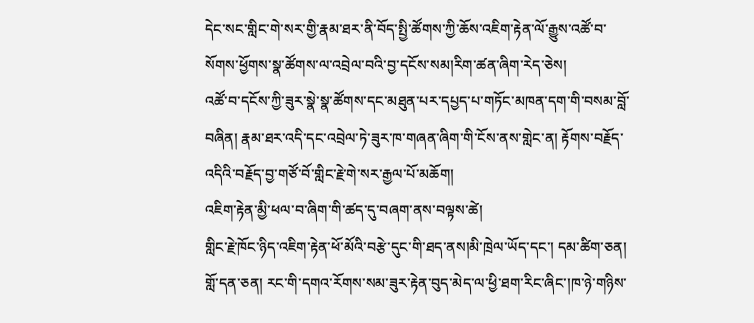དེང་སང་གླིང་གེ་སར་གྱི་རྣམ་ཐར་ནི་བོད་སྤྱི་ཚོགས་ཀྱི་ཆོས་འཇིག་རྟེན་ལོ་རྒྱུས་འཚོ་བ་སོགས་ཕྱོགས་སྣ་ཚོགས་ལ་འབྲེལ་བའི་བྱ་དངོས་སམ།རིག་ཚན་ཞིག་རེད་ཅེས།
འཚོ་བ་དངོས་ཀྱི་ཟུར་སྣེ་སྣ་ཚོགས་དང་མཐུན་པར་དཔྱད་པ་གཏོང་མཁན་དག་གི་བསམ་བློ་བཞིན། རྣམ་ཐར་འདི་དང་འབྲེལ་ཏེ་ཟུར་ཁ་གཞན་ཞིག་གི་ངོས་ནས་གླེང་ན། རྟོགས་བརྗོད་འདིའི་བརྗོད་བྱ་གཙོ་བོ་གླིང་རྗེ་གེ་སར་རྒྱལ་པོ་མཆོག།
འཇིག་རྟེན་མྱི་ཕལ་བ་ཞིག་གི་ཚད་དུ་བཞག་ནས་བལྟས་ཚེ།
གླིང་རྗེ་ཁོང་ཉིད་འཇིག་རྟེན་ཕོ་མོའི་བརྩེ་དུང་གི་ཐད་ནས།མི་ཁྲེལ་ཡོད་དང་། དམ་ཚིག་ཅན།
གློ་དན་ཅན། རང་གི་དགའ་རོགས་སམ་ཟུར་རྟེན་བུད་མེད་ལ་ཕྱི་ཐག་རིང་ཞིང་།ཁ་ཉེ་གཉིས་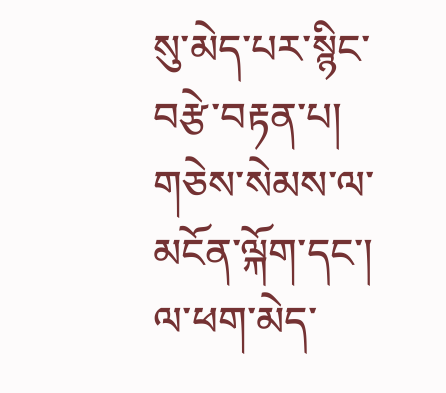སུ་མེད་པར་སྙིང་བརྩེ་བརྟན་པ།
གཅེས་སེམས་ལ་མངོན་ལྐོག་དང་། ལ་ཕག་མེད་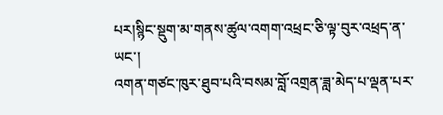པར།སྙིང་སྡུག་མ་གནས་ཚུལ་འགག་འཕྲང་ཅི་ལྟ་བུར་འཕྲད་ན་ཡང་།
འགན་གཙང་ཁུར་ཐུབ་པའི་བསམ་བློ་འགྲན་ཟླ་མེད་པ་ལྡན་པར་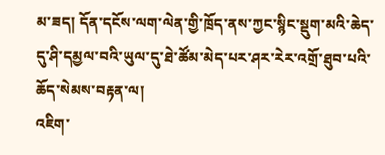མ་ཟད། དོན་དངོས་ལག་ལེན་གྱི་ཁྲོད་ནས་ཀྱང་སྙིང་སྡུག་མའི་ཆེད་དུ་ཤི་དམྱལ་བའི་ཡུལ་དུ་ཐེ་ཚོམ་མེད་པར་ཤར་རེར་འགྲོ་ཐུབ་པའི་ཆོད་སེམས་བརྟན་ལ།
འཇིག་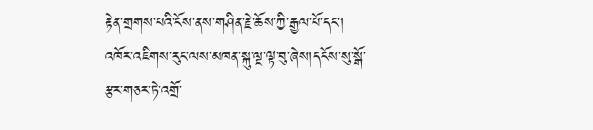རྟེན་གྲགས་པའི་ངོས་ནས་གཤིན་རྗེ་ཆོས་ཀྱི་རྒྱལ་པོ་དང་། འཁོར་འཇིགས་རུང་ལས་མཁན་སྐུ་ལྔ་ལྟ་བུ་ཞེས།དངོས་སུ་སྒོ་རྩར་གཅར་ཏེ་འགྲོ་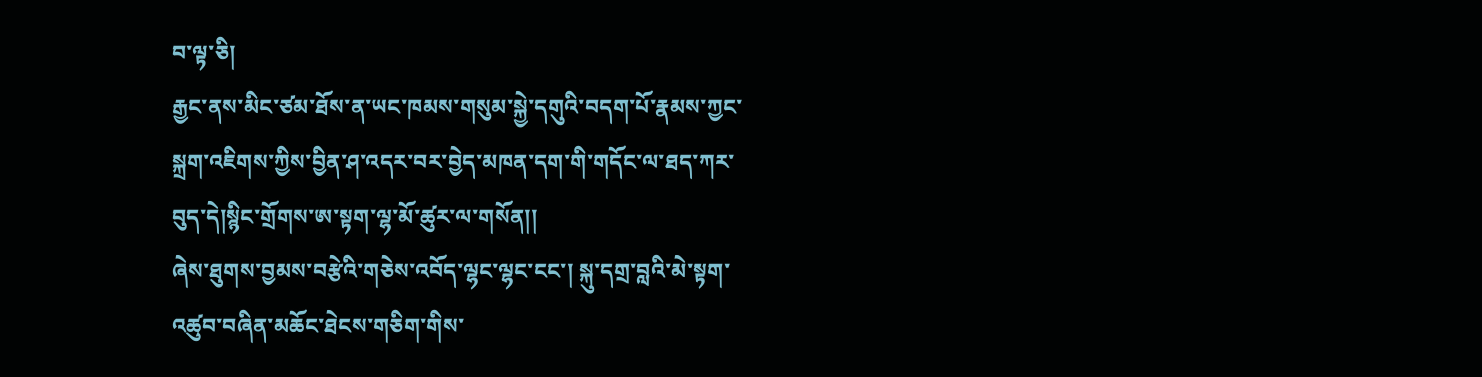བ་ལྟ་ཅི།
རྒྱང་ནས་མིང་ཙམ་ཐོས་ན་ཡང་ཁམས་གསུམ་སྐྱེ་དགུའི་བདག་པོ་རྣམས་ཀྱང་སྐྲག་འཇིགས་ཀྱིས་བྱིན་ཤ་འདར་བར་བྱེད་མཁན་དག་གི་གདོང་ལ་ཐད་ཀར་བུད་དེ།སྙིང་གྲོགས་ཨ་སྟག་ལྷ་མོ་ཚུར་ལ་གསོན།།
ཞེས་ཐུགས་བྱམས་བརྩེའི་གཅེས་འབོད་ལྷང་ལྷང་ངང་། སྐུ་དགྲ་བླའི་མེ་སྟག་འཚུབ་བཞིན་མཆོང་ཐེངས་གཅིག་གིས་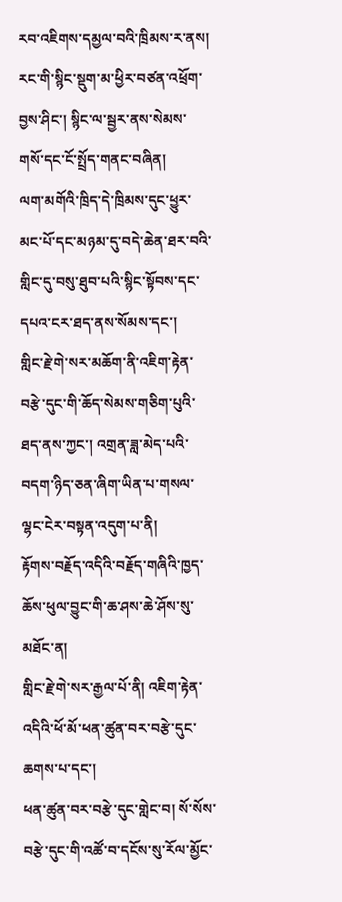རབ་འཇིགས་དམྱལ་བའི་ཁྲིམས་ར་ནས།
རང་གི་སྙིང་སྡུག་མ་ཕྱིར་བཙན་འཕྲོག་བྱས་ཤིང་། སྙིང་ལ་སྦྱར་ནས་སེམས་གསོ་དང་ངོ་སྤྲོད་གནང་བཞིན།
ལག་མགོའི་ཁྲིད་དེ་ཁྲིམས་དུང་ཕྱུར་མང་པོ་དང་མཉམ་དུ་བདེ་ཆེན་ཐར་བའི་གླིང་དུ་བསུ་ཐུབ་པའི་སྙིང་སྟོབས་དང་དཔའ་ངར་ཐད་ནས་སོམས་དང་།
གླིང་རྗེ་གེ་སར་མཆོག་ནི་འཇིག་རྟེན་བརྩེ་དུང་གི་ཆོད་སེམས་གཅིག་པུའི་ཐད་ནས་ཀྱང་། འགྲན་ཟླ་མེད་པའི་བདག་ཉིད་ཅན་ཞིག་ཡིན་པ་གསལ་ལྷང་ངེར་བསྟན་འདུག་པ་ནི།
རྟོགས་བརྗོད་འདིའི་བརྗོད་གཞིའི་ཁྱད་ཆོས་ཕུལ་བྱུང་གི་ཆ་ཤས་ཆེ་ཤོས་སུ་མཐོང་ན།
གླིང་རྗེ་གེ་སར་རྒྱལ་པོ་ནི། འཇིག་རྟེན་འདིའི་ཕོ་མོ་ཕན་ཚུན་བར་བརྩེ་དུང་ཆགས་པ་དང་།
ཕན་ཚུན་བར་བརྩེ་དུང་གླེང་བ། སོ་སོས་བརྩེ་དུང་གི་འཚོ་བ་དངོས་སུ་རོལ་མྱོང་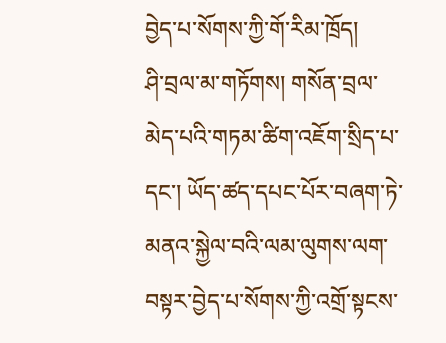བྱེད་པ་སོགས་ཀྱི་གོ་རིམ་ཁྲོད།
ཤི་བྲལ་མ་གཏོགས། གསོན་བྲལ་མེད་པའི་གཏམ་ཚིག་འཇོག་སྲིད་པ་དང་། ཡོད་ཚད་དཔང་པོར་བཞག་ཏེ་མནའ་སྐྱེལ་བའི་ལམ་ལུགས་ལག་བསྟར་བྱེད་པ་སོགས་ཀྱི་འགྲོ་སྟངས་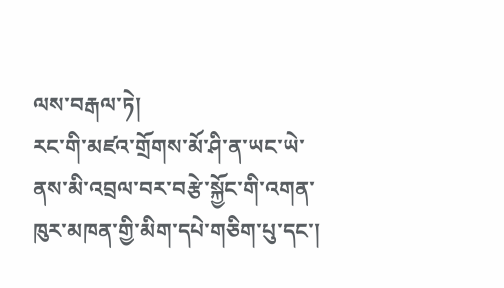ལས་བརྒལ་ཏེ།
རང་གི་མཛའ་གྲོགས་མོ་ཤི་ན་ཡང་ཡེ་ནས་མི་འབྲལ་བར་བརྩེ་སྐྱོང་གི་འགན་ཁུར་མཁན་གྱི་མིག་དཔེ་གཅིག་པུ་དང་།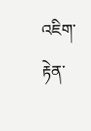འཇིག་རྟེན་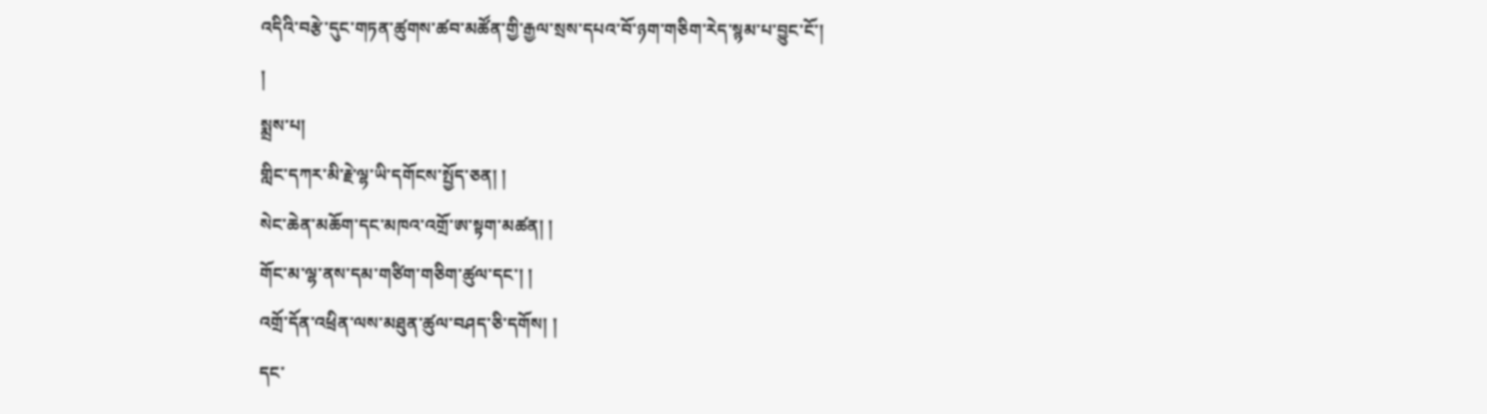འདིའི་བརྩེ་དུང་གཏན་ཚུགས་ཚབ་མཚོན་གྱི་རྒྱལ་སྲས་དཔའ་བོ་ཉག་གཅིག་རེད་སྙམ་པ་བྱུང་ངོ་།
།
སྨྲས་པ།
གླིང་དཀར་མི་རྗེ་ལྷ་ཡི་དགོངས་སྤྱོད་ཅན། །
སེང་ཆེན་མཆོག་དང་མཁའ་འགྲོ་ཨ་སྟག་མཚན། །
གོང་མ་ལྷ་ནས་དམ་གཙིག་གཅིག་ཚུལ་དང་། །
འགྲོ་དོན་འཕྲིན་ལས་མཐུན་ཚུལ་བཤད་ཅི་དགོས། །
དང་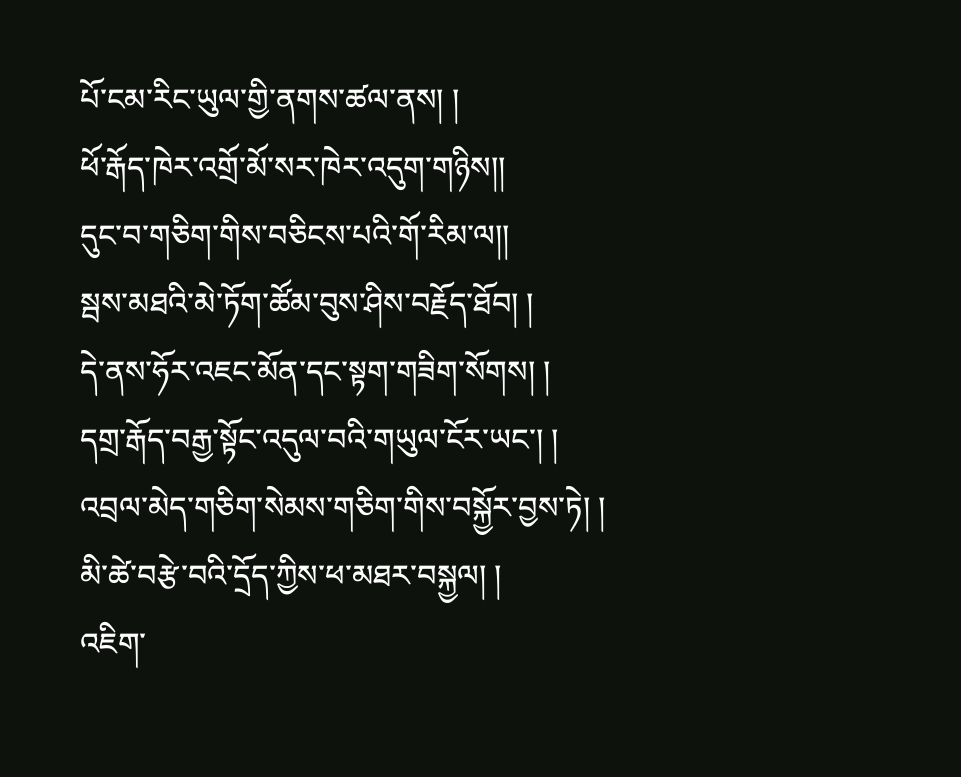པོ་ངམ་རིང་ཡུལ་གྱི་ནགས་ཚལ་ནས། །
ཕོ་རྒོད་ཁེར་འགྲོ་མོ་སར་ཁེར་འདུག་གཉིས།།
དུང་བ་གཅིག་གིས་བཅིངས་པའི་གོ་རིམ་ལ།།
སྦས་མཐའི་མེ་ཏོག་ཚོམ་བུས་ཤིས་བརྗོད་ཐོབ། །
དེ་ནས་ཧོར་འཇང་མོན་དང་སྟག་གཟིག་སོགས། །
དགྲ་རྒོད་བརྒྱ་སྟོང་འདུལ་བའི་གཡུལ་ངོར་ཡང་། །
འབྲལ་མེད་གཅིག་སེམས་གཅིག་གིས་བསྐྱོར་བྱས་ཏེ། །
མི་ཚེ་བརྩེ་བའི་དྲོད་ཀྱིས་ཕ་མཐར་བསྐྱལ། །
འཇིག་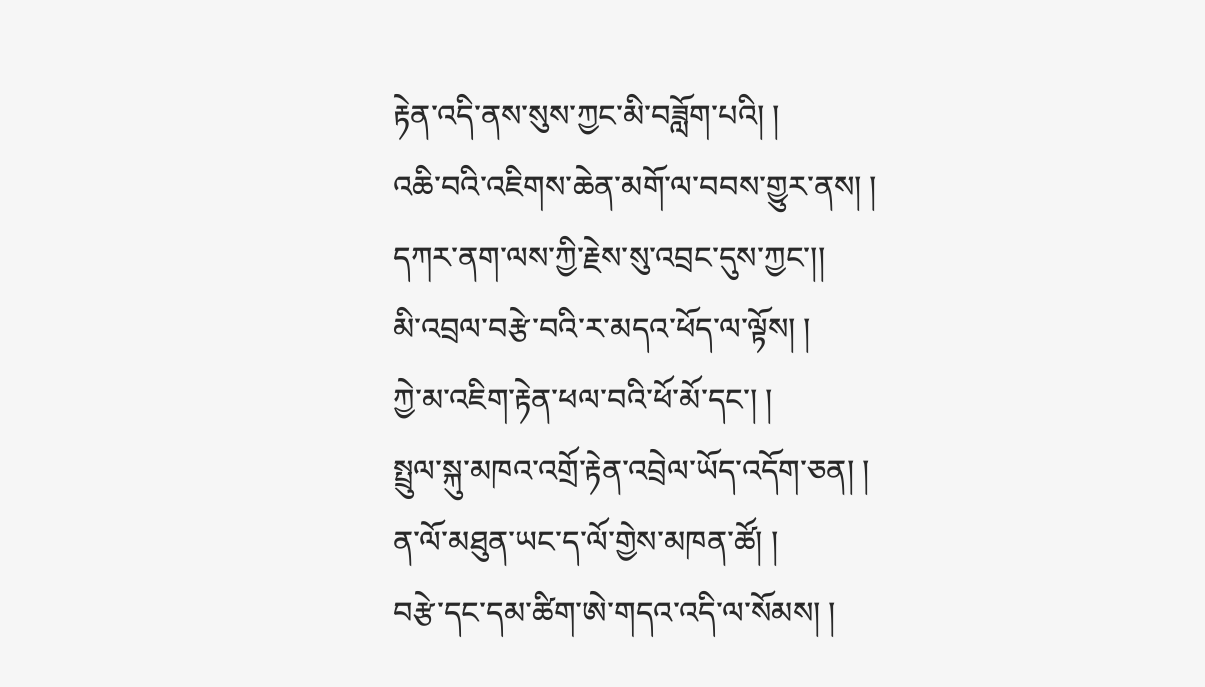རྟེན་འདི་ནས་སུས་ཀྱང་མི་བཟློག་པའི། །
འཆི་བའི་འཇིགས་ཆེན་མགོ་ལ་བབས་གྱུར་ནས། །
དཀར་ནག་ལས་ཀྱི་རྗེས་སུ་འབྲང་དུས་ཀྱང་།།
མི་འབྲལ་བརྩེ་བའི་ར་མདའ་ཕོད་ལ་ལྟོས། །
ཀྱེ་མ་འཇིག་རྟེན་ཕལ་བའི་ཕོ་མོ་དང་། །
སྤྲུལ་སྐུ་མཁའ་འགྲོ་རྟེན་འབྲེལ་ཡོད་འདོག་ཅན། །
ན་ལོ་མཐུན་ཡང་ད་ལོ་གྱེས་མཁན་ཚོ། །
བརྩེ་དང་དམ་ཚིག་ཨེ་གདའ་འདི་ལ་སོམས། །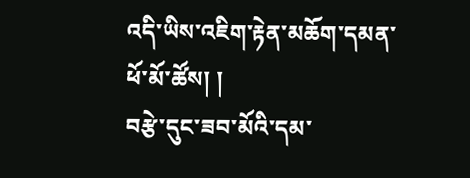འདི་ཡིས་འཇིག་རྟེན་མཆོག་དམན་ཕོ་མོ་ཚོས། །
བརྩེ་དུང་ཟབ་མོའི་དམ་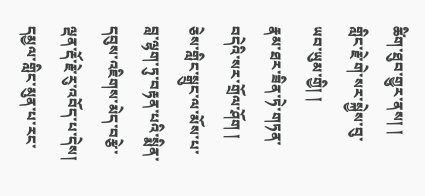ཚིག་ཐུབ་གྱུར་ནས། །
གླིང་རྗེ་གེ་སར་སྐྱེས་བུ་ཡབ་ཡུམ་གྱི། །
རྣམ་ཐར་ཟིན་ཏེ་གཏན་བདེའི་སར་གྲོལ་ཤོག །
ཅེས་གླིང་སྒྲུང་ལ་མོས་པ་བླ་ལྷག་ཏུ་བརྟན་པའི་སྨིན་དབུས་འཇིགས་མེད་བརྩེ་ལྡན་རྡོ་རྗེ་རུ་འབོད་པ་དེས།
དམྱལ་གླིང་མུན་པ་རང་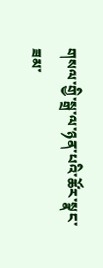གསལ་གྱི་སྒྲ་ལ་ཉན་པའི་ཚོར་སྣང་ཟམ་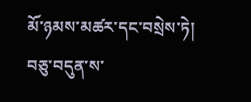མོ་ཉམས་མཚར་དང་བསྲེས་ཏེ། བཅུ་བདུན་ས་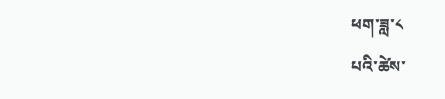ཕག་ཟླ་༨
པའི་ཚེས་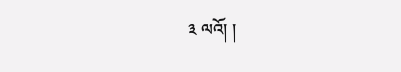༣ ལའོ། །